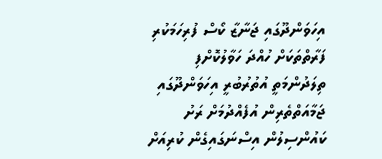އިހަވަންދޫގައި ޖަނާޒާ ކޯސް ފުރިހަމަކުރި ފަރާތްތަކަށް ހުއްދަ ހަވާލުކޮށްފި
ތިލަދުންމަތީ އުތުރުބުރީ އިހަވަންދޫގައި ޖަމާއަތްތެރިން އުފެއްދުމަށް ރަށު ކައުންސިލުން އިސްނަގައިގެން ކުރިއަށް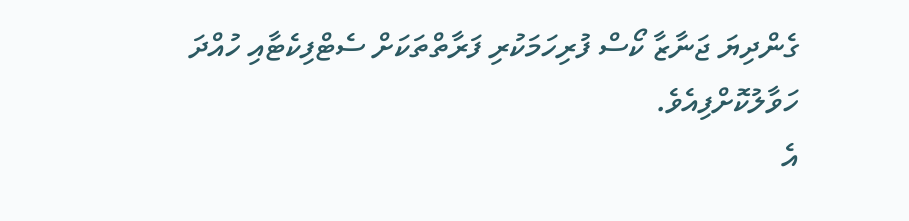ގެންދިޔަ ޖަނާޒާ ކޯސް ފުރިހަމަކުރި ފަރާތްތަކަށް ސެޓްފިކެޓާއި ހުއްދަ ހަވާލުކޮށްފިއެވެ.
އެ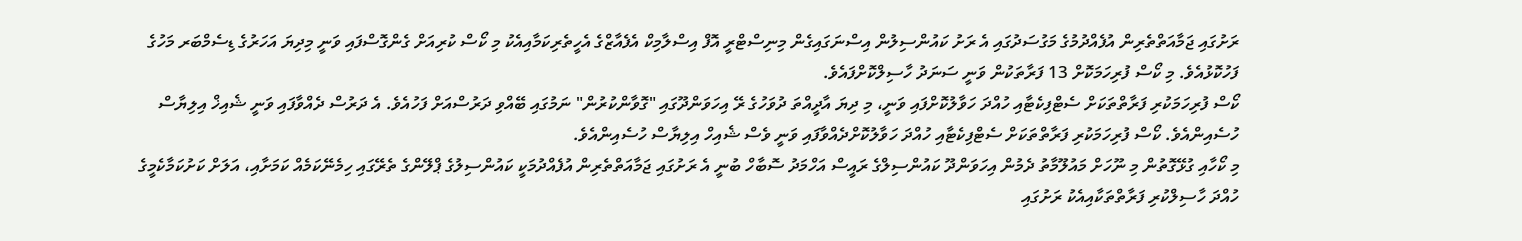ރަށުގައި ޖަމާއަތްތެރިން އުފެއްދުމުގެ މަގުސަދުގައި އެ ރަށު ކައުންސިލުން އިސްނަގައިގެން މިނިސްޓްރީ އޮފް އިސްލާމިކް އެފެއާޒްގެ އެހީތެރިކަމާއިއެކު މި ކޯސް ކުރިއަށް ގެންގޮސްފައި ވަނީ މިދިޔަ އަހަރުގެ ޑިސެމްބަރ މަހުގެ ފަހުކޮޅުއެވެ. މި ކޯސް ފުރިހަމަކޮށް 13 ފަރާތަކުން ވަނީ ސަނަދު ހާސިލްކޮށްފައެވެ.
ކޯސް ފުރިހަމަކުރި ފަރާތްތަކަށް ސެޓްފިކެޓާއި ހުއްދަ ހަވާލުކޮށްފައި ވަނީ، މި ދިޔަ އާދީއްތަ ދުވަހުގެ ރޭ އިހަވަންދޫގައި "ގޮވާންކުރުން" ނަމުގައި ބޭއްވި ދަރުސްއަށް ފަހުއެވެ. އެ ދަރުސް ދެއްވާފައި ވަނީ ޝެއިޚް އިލިޔާސް ހުސެއިންއެވެ. ކޯސް ފުރިހަމަކުރި ފަރާތްތަކަށް ސެޓްފިކެޓާއި ހުއްދަ ހަވާލުކޮށްދެއްވާފައި ވަނީ ވެސް ޝެއިހް އިލިޔާސް ހުސެއިންއެވެ.
މި ކޯހާއި ގުޅޭގޮތުން މި ނޫހަށް މައުލޫމާތު ދެމުން އިހަވަންދޫ ކައުންސިލްގެ ރައީސް އަހްމަދު ސޮބާހް ބުނީ އެ ރަށުގައި ޖަމާއަތްތެރިން އުފެއްދުމަކީ ކައުންސިލުގެ ޕްލޭންގެ ތެރޭގައި ހިމެނޭކަމެއް ކަމަށާއި، އަލަށް ކަށުކަމާކެމީގެ ހުއްދަ ހާސިލްކުރި ފަރާތްތަކާއިއެކު ރަށުގައި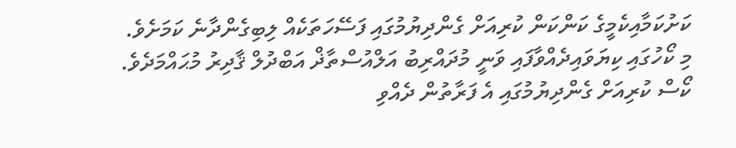ކަށުކަމާއިކެމީގެ ކަންކަން ކުރިއަށް ގެންދިޔުމުގައި ފަސޭހަތަކެއް ލިބިގެންދާނެ ކަމަށެވެ.
މި ކޯހުގައި ކިޔަވައިދެއްވާފައި ވަނީ މުދައްރިބު އަލްއުސްތާޛް އަބްދުލް ޤާދިރު މުޙައްމަދެވެ. ކޯސް ކުރިއަށް ގެންދިޔުމުގައި އެ ފަރާތުން ދެއްވި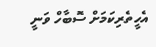އެހީތެރިކަމަށް ސޮބާހް ވަނީ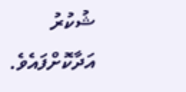ޝުކުރު އަދާކޮށްފައެވެ.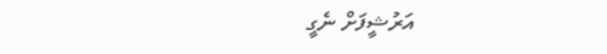އަރުޝީފަށް ނެގީ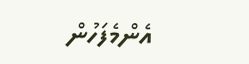އެންމެފަހުން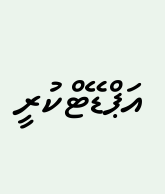އަޕްޑޭޓްކުރީ